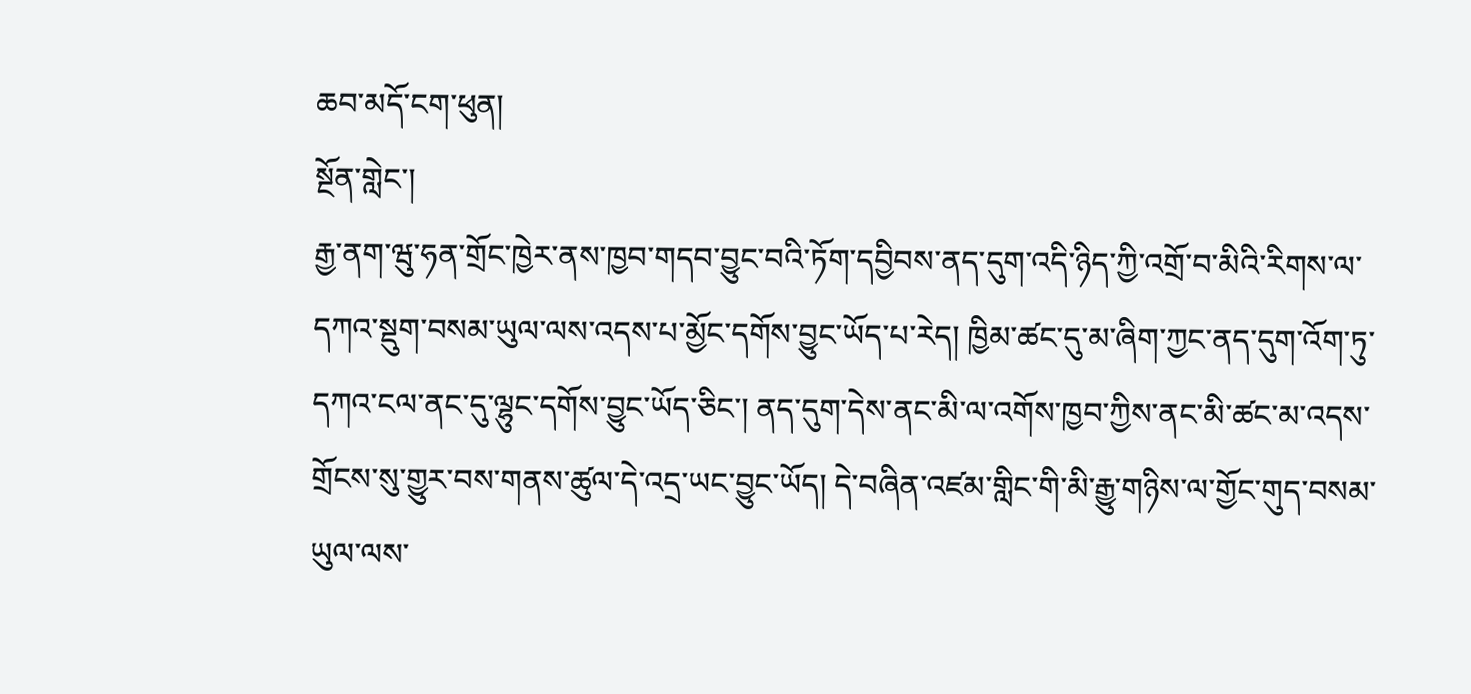ཆབ་མདོ་ངག་ཕུན།
སྔོན་གླེང་།
རྒྱ་ནག་ཝུ་ཧན་གྲོང་ཁྱེར་ནས་ཁྱབ་གདབ་བྱུང་བའི་ཏོག་དབྱིབས་ནད་དུག་འདི་ཉིད་ཀྱི་འགྲོ་བ་མིའི་རིགས་ལ་དཀའ་སྡུག་བསམ་ཡུལ་ལས་འདས་པ་མྱོང་དགོས་བྱུང་ཡོད་པ་རེད། ཁྱིམ་ཚང་དུ་མ་ཞིག་ཀྱང་ནད་དུག་འོག་ཏུ་དཀའ་ངལ་ནང་དུ་ལྷུང་དགོས་བྱུང་ཡོད་ཅིང་། ནད་དུག་དེས་ནང་མི་ལ་འགོས་ཁྱབ་ཀྱིས་ནང་མི་ཚང་མ་འདས་གྲོངས་སུ་གྱུར་བས་གནས་ཚུལ་དེ་འདྲ་ཡང་བྱུང་ཡོད། དེ་བཞིན་འཛམ་གླིང་གི་མི་རྒྱུ་གཉིས་ལ་གྱོང་གུད་བསམ་ཡུལ་ལས་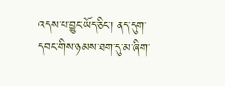འདས་པ་བྱུང་ཡོད་ཅིང་། ནད་དུག་དབང་གིས་ཉམས་ཐག་དུ་མ་ཞིག་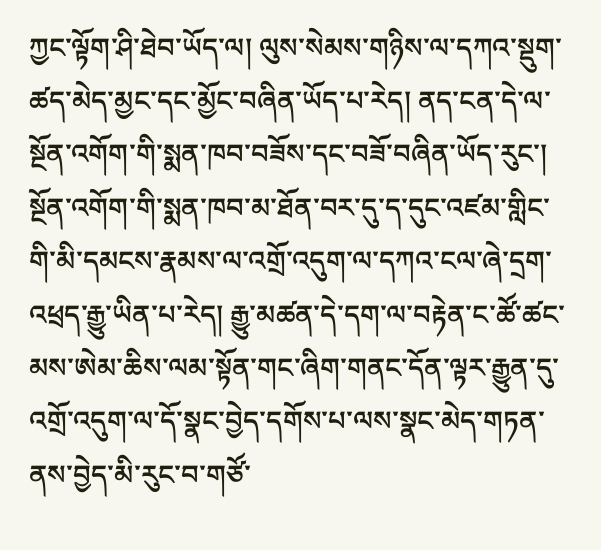ཀྱང་ལྟོག་ཤི་ཐེབ་ཡོད་ལ། ལུས་སེམས་གཉིས་ལ་དཀའ་སྡུག་ཚད་མེད་མྱང་དང་མྱོང་བཞིན་ཡོད་པ་རེད། ནད་ངན་དེ་ལ་སྔོན་འགོག་གི་སྨན་ཁབ་བཟོས་དང་བཟོ་བཞིན་ཡོད་རུང་། སྔོན་འགོག་གི་སྨན་ཁབ་མ་ཐོན་བར་དུ་ད་དུང་འཛམ་གླིང་གི་མི་དམངས་རྣམས་ལ་འགྲོ་འདུག་ལ་དཀའ་ངལ་ཞེ་དྲག་འཕྲད་རྒྱུ་ཡིན་པ་རེད། རྒྱུ་མཚན་དེ་དག་ལ་བརྟེན་ང་ཚོ་ཚང་མས་ཨེམ་ཆིས་ལམ་སྟོན་གང་ཞིག་གནང་དོན་ལྟར་རྒྱུན་དུ་འགྲོ་འདུག་ལ་དོ་སྣང་བྱེད་དགོས་པ་ལས་སྣང་མེད་གཏན་ནས་བྱེད་མི་རུང་བ་གཙོ་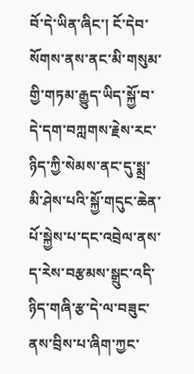བོ་དེ་ཡིན་ཞིང་། ངོ་དེབ་སོགས་ནས་ནང་མི་གསུམ་གྱི་གཏམ་རྒྱུད་ཡིད་སྐྱོ་བ་དེ་དག་བཀླགས་རྗེས་རང་ཉིད་ཀྱི་སེམས་ནང་དུ་སྨྲ་མི་ཤེས་པའི་སྐྱོ་གདུང་ཆེན་པོ་སྐྱེས་པ་དང་འབྲེལ་ནས་ད་རེས་བརྩམས་སྒྲུང་འདི་ཉིད་གཞི་རྩ་དེ་ལ་བཟུང་ནས་བྲིས་པ་ཞིག་ཀྱང་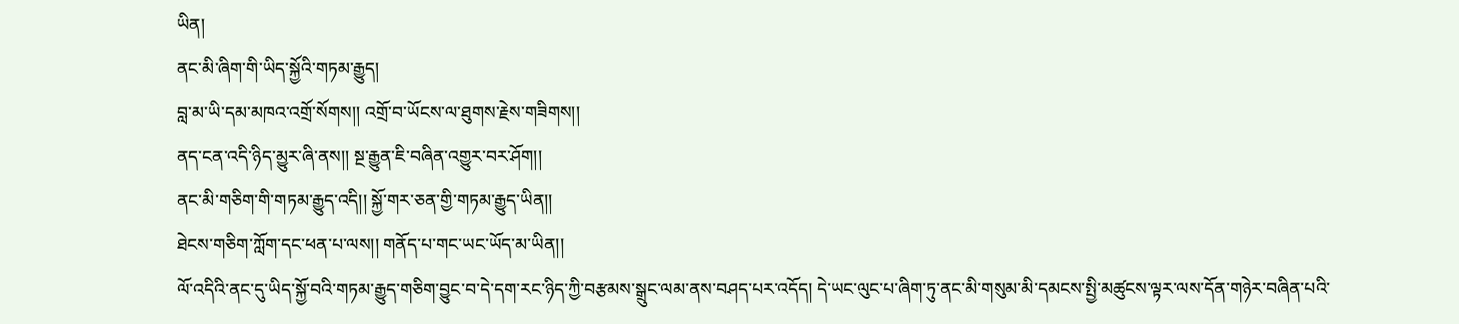ཡིན།
ནང་མི་ཞིག་གི་ཡིད་སྐྱོའི་གཏམ་རྒྱུད།
བླ་མ་ཡི་དམ་མཁའ་འགྲོ་སོགས།། འགྲོ་བ་ཡོངས་ལ་ཐུགས་རྗེས་གཟིགས།།
ནད་ངན་འདི་ཉིད་མྱུར་ཞི་ནས།། སྔ་རྒྱུན་ཇི་བཞིན་འགྱུར་བར་ཤོག།།
ནང་མི་གཅིག་གི་གཏམ་རྒྱུད་འདི།། སྐྱོ་གར་ཅན་གྱི་གཏམ་རྒྱུད་ཡིན།།
ཐེངས་གཅིག་ཀློག་དང་ཕན་པ་ལས།། གནོད་པ་གང་ཡང་ཡོད་མ་ཡིན།།
ལོ་འདིའི་ནང་དུ་ཡིད་སྐྱོ་བའི་གཏམ་རྒྱུད་གཅིག་བྱུང་བ་དེ་དག་རང་ཉིད་ཀྱི་བརྩམས་སྒྲུང་ལམ་ནས་བཤད་པར་འདོད། དེ་ཡང་ལུང་པ་ཞིག་ཏུ་ནང་མི་གསུམ་མི་དམངས་སྤྱི་མཚུངས་ལྟར་ལས་དོན་གཉེར་བཞིན་པའི་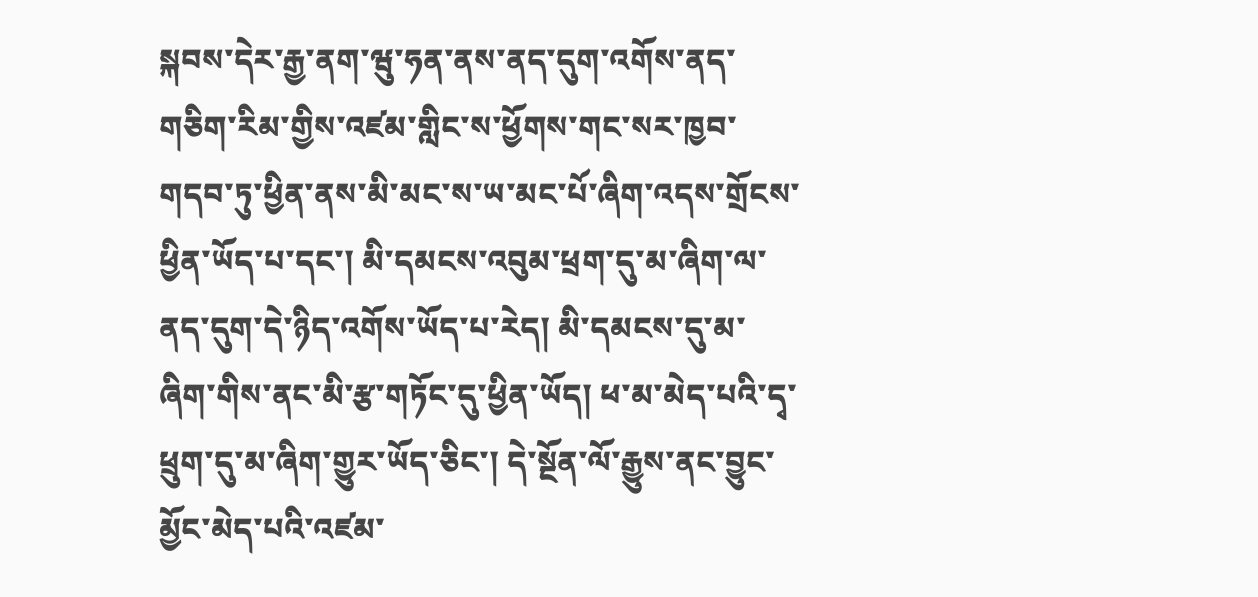སྐབས་དེར་རྒྱ་ནག་ཝུ་ཧན་ནས་ནད་དུག་འགོས་ནད་གཅིག་རིམ་གྱིས་འཛམ་གླིང་ས་ཕྱོགས་གང་སར་ཁྱབ་གདབ་ཏུ་ཕྱིན་ནས་མི་མང་ས་ཡ་མང་པོ་ཞིག་འདས་གྲོངས་ཕྱིན་ཡོད་པ་དང་། མི་དམངས་འབུམ་ཕྲག་དུ་མ་ཞིག་ལ་ནད་དུག་དེ་ཉིད་འགོས་ཡོད་པ་རེད། མི་དམངས་དུ་མ་ཞིག་གིས་ནང་མི་རྩ་གཏོང་དུ་ཕྱིན་ཡོད། ཕ་མ་མེད་པའི་དྭ་ཕྲུག་དུ་མ་ཞིག་གྱུར་ཡོད་ཅིང་། དེ་སྔོན་ལོ་རྒྱུས་ནང་བྱུང་མྱོང་མེད་པའི་འཛམ་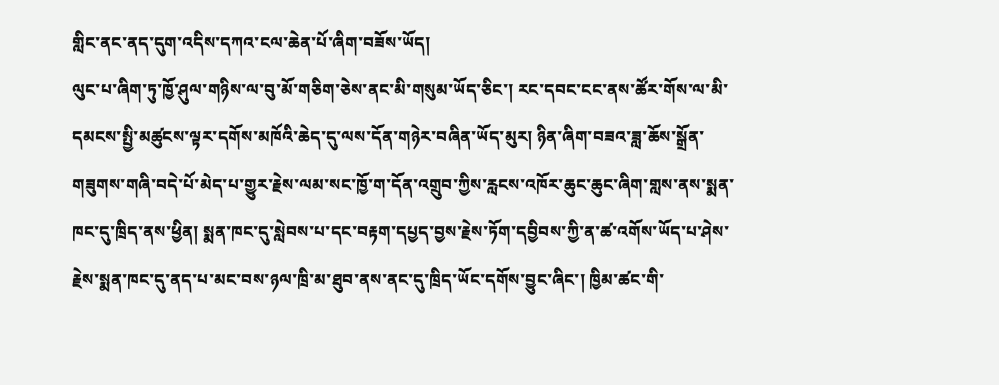གླིང་ནང་ནད་དུག་འདིས་དཀའ་ངལ་ཆེན་པོ་ཞིག་བཟོས་ཡོད།
ལུང་པ་ཞིག་ཏུ་ཁྱོ་ཤུལ་གཉིས་ལ་བུ་མོ་གཅིག་ཅེས་ནང་མི་གསུམ་ཡོད་ཅིང་། རང་དབང་ངང་ནས་ཚོར་གོས་ལ་མི་དམངས་སྤྱི་མཚུངས་ལྟར་དགོས་མཁོའི་ཆེད་དུ་ལས་དོན་གཉེར་བཞིན་ཡོད་མུར། ཉིན་ཞིག་བཟའ་ཟླ་ཆོས་སྒྲོན་གཟུགས་གཞི་བདེ་པོ་མེད་པ་གྱུར་རྗེས་ལམ་སང་ཁྱོ་ག་དོན་འགྲུབ་ཀྱིས་རླངས་འཁོར་ཆུང་ཆུང་ཞིག་གླས་ནས་སྨན་ཁང་དུ་ཁྲིད་ནས་ཕྱིན། སྨན་ཁང་དུ་སླེབས་པ་དང་བརྟག་དཔྱད་བྱས་རྗེས་ཏོག་དབྱིབས་ཀྱི་ན་ཚ་འགོས་ཡོད་པ་ཤེས་རྗེས་སྨན་ཁང་དུ་ནད་པ་མང་བས་ཉལ་ཁྲི་མ་ཐུབ་ནས་ནང་དུ་ཁྲིད་ཡོང་དགོས་བྱུང་ཞིང་། ཁྱིམ་ཚང་གི་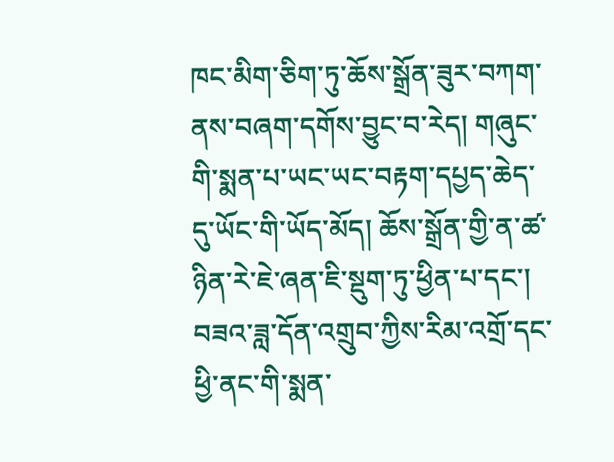ཁང་མིག་ཅིག་ཏུ་ཆོས་སྒྲོན་ཟུར་བཀག་ནས་བཞག་དགོས་བྱུང་བ་རེད། གཞུང་གི་སྨན་པ་ཡང་ཡང་བརྟག་དཔྱད་ཆེད་དུ་ཡོང་གི་ཡོད་མོད། ཆོས་སྒྲོན་གྱི་ན་ཚ་ཉིན་རེ་ཇེ་ཞན་ཇི་སྡུག་ཏུ་ཕྱིན་པ་དང་། བཟའ་ཟླ་དོན་འགྲུབ་ཀྱིས་རིམ་འགྲོ་དང་ཕྱི་ནང་གི་སྨན་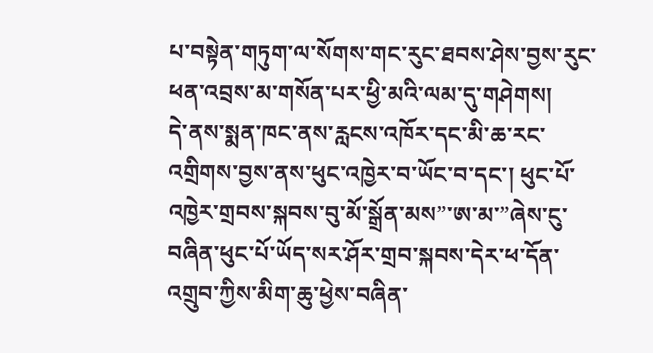པ་བསྟེན་གཏུག་ལ་སོགས་གང་རུང་ཐབས་ཤེས་བྱས་རུང་ཕན་འབྲས་མ་གསོན་པར་ཕྱི་མའི་ལམ་དུ་གཤེགས།
དེ་ནས་སྨན་ཁང་ནས་རླངས་འཁོར་དང་མི་ཆ་རང་འགྲིགས་བྱས་ནས་ཕུང་འཁྱེར་བ་ཡོང་བ་དང་། ཕུང་པོ་འཁྱེར་གྲབས་སྐབས་བུ་མོ་སྒྲོན་མས”་ཨ་མ་”ཞེས་ངུ་བཞིན་ཕུང་པོ་ཡོད་སར་ཤོར་གྲབ་སྐབས་དེར་ཕ་དོན་འགྲུབ་ཀྱིས་མིག་ཆུ་ཕྱེས་བཞིན་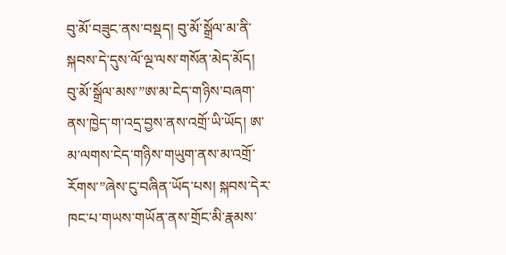བུ་མོ་བཟུང་ནས་བསྡད། བུ་མོ་སྒྲོལ་མ་ནི་སྐབས་དེ་དུས་ལོ་ལྔ་ལས་གསོན་མེད་མོད། བུ་མོ་སྒྲོལ་མས་”ཨ་མ་ངེད་གཉིས་བཞག་ནས་ཁྱེད་ག་འདྲ་བྱས་ནས་འགྲོ་ཡི་ཡོད། ཨ་མ་ལགས་ངེད་གཉིས་གཡུག་ནས་མ་འགྲོ་རོགས་”ཞེས་ངུ་བཞིན་ཡོད་པས། སྐབས་དེར་ཁང་པ་གཡས་གཡོན་ནས་གྲོང་མི་རྣམས་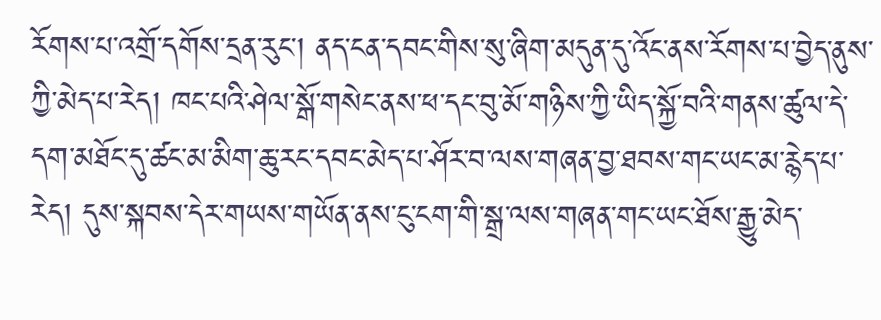རོགས་པ་འགྲོ་དགོས་དྲན་རུང་། ནད་ངན་དབང་གིས་སུ་ཞིག་མདུན་དུ་འོང་ནས་རོགས་པ་བྱེད་ནུས་ཀྱི་མེད་པ་རེད། ཁང་པའི་ཤེལ་སྒོ་གསེང་ནས་ཕ་དང་བུ་མོ་གཉིས་ཀྱི་ཡིད་སྐྱོ་བའི་གནས་ཚུལ་དེ་དག་མཐོང་དུ་ཚང་མ་མིག་ཆུ་རང་དབང་མེད་པ་ཤོར་བ་ལས་གཞན་བྱ་ཐབས་གང་ཡང་མ་རྙེད་པ་རེད། དུས་སྐབས་དེར་གཡས་གཡོན་ནས་ངུ་ངག་གི་སྒྲ་ལས་གཞན་གང་ཡང་ཐོས་རྒྱུ་མེད་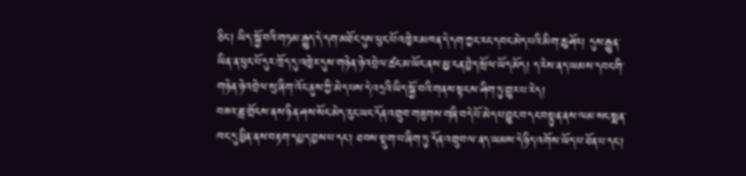ཅིང་། ཡིད་སྐྱོ་བའི་གཏམ་རྒྱུད་དེ་དག་མཐོང་དུས་ཕུང་པོ་འཁྱེར་མཁན་དེ་དག་ཀྱང་རང་དབང་མེད་པའི་མིག་ཆུ་ཤོར། དུས་རྒྱུན་ཡིན་ན་ཕུང་པོ་དུར་ཁྲོད་དུ་འཁྱེར་དུས་གཉེན་ཉེ་འབྲེལ་ཚང་མ་ཡོང་ནས་མྱ་ངན་བྱེད་སྲོལ་ཡོད་མོད། ད་རེས་ནད་ཡམས་དབང་གི་གཉེན་ཉེ་འབྲེལ་སུ་ཞིག་འོང་ནུས་ཀྱི་མེད་པས་དེ་འདྲའི་ཡིད་སྐྱོ་བའི་གནས་སྟངས་ཤིག་ཏུ་གྱུར་པ་རེད།
བཟའ་ཟླ་གྲོངས་ནས་ཉིན་ཤས་སོང་མེད་རུང་ཡང་དོན་འགྲུབ་གཟུགས་གཞི་བདེ་པོ་མེད་པ་བྱུང་བ་དང་བསྟུན་ནས་ལམ་སང་སྨན་ཁང་དུ་ཕྱིན་ནས་བརྟག་དཔྱད་བྱས་པ་དང་། ཐབས་སྡུག་པ་ཞིག་ཏུ་དོན་འགྲུབ་ལ་ནད་ཡམས་དེ་ཉིད་འགོས་ཡོད་པ་ཐོན་པ་དང་།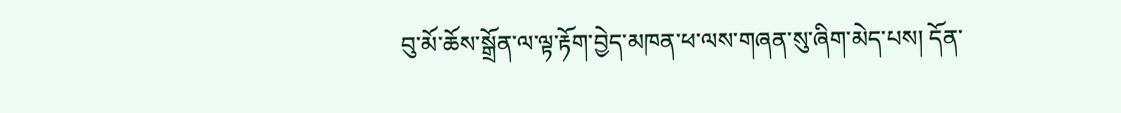བུ་མོ་ཆོས་སྒྲོན་ལ་ལྟ་རྟོག་བྱེད་མཁན་ཕ་ལས་གཞན་སུ་ཞིག་མེད་པས། དོན་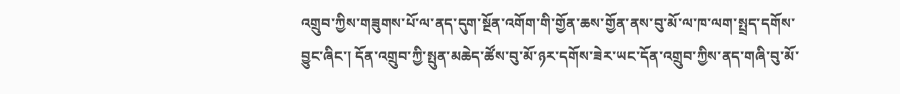འགྲུབ་ཀྱིས་གཟུགས་པོ་ལ་ནད་དུག་སྔོན་འགོག་གི་གྱོན་ཆས་གྱོན་ནས་བུ་མོ་ལ་ཁ་ལག་སྤྲད་དགོས་བྱུང་ཞིང་། དོན་འགྲུབ་ཀྱི་སྤུན་མཆེད་ཚོས་བུ་མོ་ཉར་དགོས་ཟེར་ཡང་དོན་འགྲུབ་ཀྱིས་ནད་གཞི་བུ་མོ་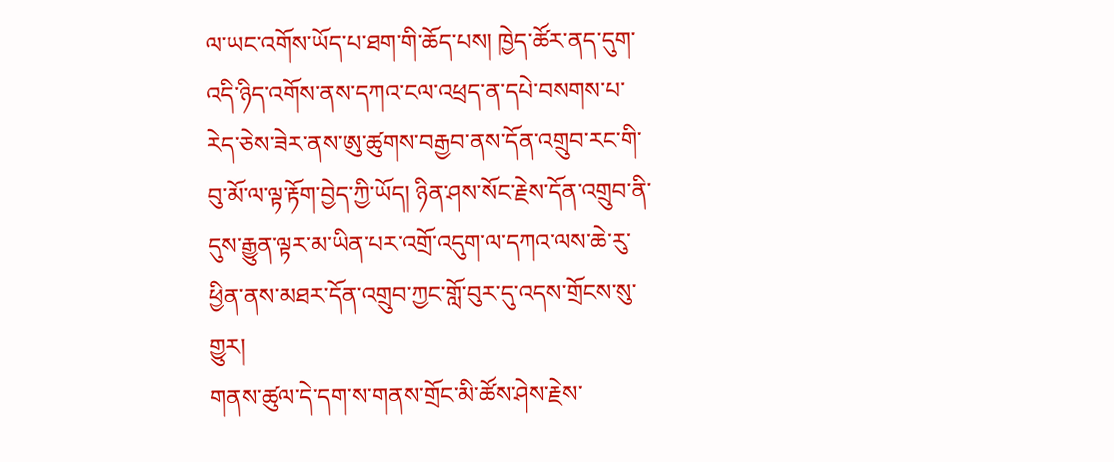ལ་ཡང་འགོས་ཡོད་པ་ཐག་གི་ཆོད་པས། ཁྱེད་ཚོར་ནད་དུག་འདི་ཉིད་འགོས་ནས་དཀའ་ངལ་འཕྲད་ན་དཔེ་བསགས་པ་རེད་ཅེས་ཟེར་ནས་ཨུ་ཚུགས་བརྒྱབ་ནས་དོན་འགྲུབ་རང་གི་བུ་མོ་ལ་ལྟ་རྟོག་བྱེད་ཀྱི་ཡོད། ཉིན་ཤས་སོང་རྗེས་དོན་འགྲུབ་ནི་དུས་རྒྱུན་ལྟར་མ་ཡིན་པར་འགྲོ་འདུག་ལ་དཀའ་ལས་ཆེ་རུ་ཕྱིན་ནས་མཐར་དོན་འགྲུབ་ཀྱང་གློ་བུར་དུ་འདས་གྲོངས་སུ་གྱུར།
གནས་ཚུལ་དེ་དག་ས་གནས་གྲོང་མི་ཚོས་ཤེས་རྗེས་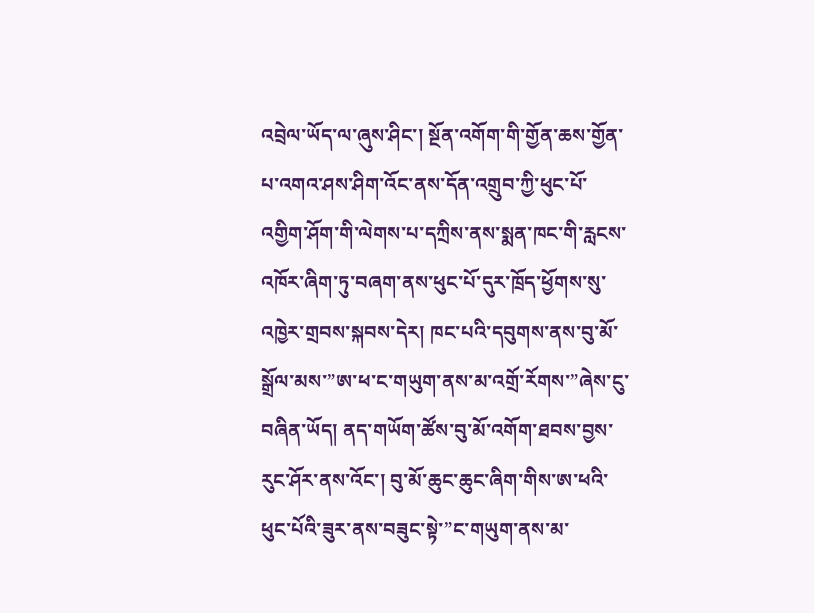འབྲེལ་ཡོད་ལ་ཞུས་ཤིང་། སྔོན་འགོག་གི་གྱོན་ཆས་གྱོན་པ་འགའ་ཤས་ཤིག་འོང་ནས་དོན་འགྲུབ་ཀྱི་ཕུང་པོ་འགྱིག་ཤོག་གི་ལེགས་པ་དཀྲིས་ནས་སྨན་ཁང་གི་རླངས་འཁོར་ཞིག་ཏུ་བཞག་ནས་ཕུང་པོ་དུར་ཁྲོད་ཕྱོགས་སུ་འཁྱེར་གྲབས་སྐབས་དེར། ཁང་པའི་དབུགས་ནས་བུ་མོ་སྒྲོལ་མས་”ཨ་ཕ་ང་གཡུག་ནས་མ་འགྲོ་རོགས་”ཞེས་ངུ་བཞིན་ཡོད། ནད་གཡོག་ཚོས་བུ་མོ་འགོག་ཐབས་བྱས་རུང་ཤོར་ནས་འོང་། བུ་མོ་ཆུང་ཆུང་ཞིག་གིས་ཨ་ཕའི་ཕུང་པོའི་ཟུར་ནས་བཟུང་སྟེ་”ང་གཡུག་ནས་མ་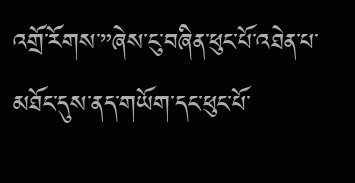འགྲོ་རོགས་”ཞེས་ངུ་བཞིན་ཕུང་པོ་འཐེན་པ་མཐོང་དུས་ནད་གཡོག་དང་ཕུང་པོ་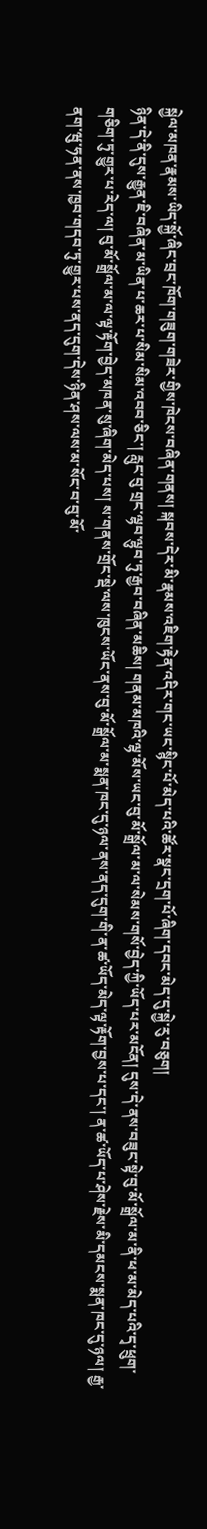སྐྱེལ་མཁན་རྣམས་ཡིད་སྐྱོ་ཞིང་བྲང་ཁོག་གཟུག་གཟེར་གྱིས་ཁེངས་བཞིན་གནས། སྐབས་དེར་མི་རྣམས་འཇིག་རྟེན་འདིར་གང་ཡང་སྙིང་པོ་མེད་པའི་ཚོར་སྣང་དྲག་པོ་ཞིག་དབང་མེད་དུ་སྐྱེ་རུ་བཅུག།
ཉིན་དེ་ནི་དུས་རྒྱུན་ཇི་བཞིན་མ་ཡིན་པ་ཆར་པ་སིམ་སིམ་འབབ་ཅིང་། རླུང་བུ་གྲང་ལྷབ་ལྷུབ་ཏུ་རྒྱབ་བཞིན་མཆིས། གནམ་མཁའི་ལྷ་མོས་ཡང་བུ་མོ་སྒྲོལ་མ་ལ་སེམས་གསོ་བྱེད་ཀྱི་ཡོད་པར་མངོན། དུས་དེ་ནས་བཟུང་སྟེ་བུ་མོ་སྒྲོལ་མ་ནི་ཕ་མ་མེད་པའི་དྭ་ཕྲུག་གཅིག་ཏུ་གྱུར་པ་རེད་ལ། བུ་མོ་སྒྲོལ་མ་ལ་ལྟ་རྟོག་བྱེད་མཁན་སུ་ཞིག་མེད་པས། ས་གནས་གྲོང་སྡེ་ལས་ཁུངས་ཡོང་ནས་བུ་མོ་སྒྲོལ་མ་སྨན་ཁང་དུ་ཉལ་ནས་ནད་དུག་གི་ན་ཚ་ཡོད་མེད་ལྟ་རྟོག་བྱས་པ་དང་། ན་ཚ་ཡོད་པ་ཤེས་རྗེས་མི་དམངས་སྨན་ཁང་དུ་ཉལ། རྒྱ་ནག་ཝུ་ཧན་ནས་ཁྱབ་གདབ་ཏུ་གྱུར་པས་ནད་དུག་དེས་ཉིན་ཤས་ལས་མ་སོང་བ་བུ་མོ་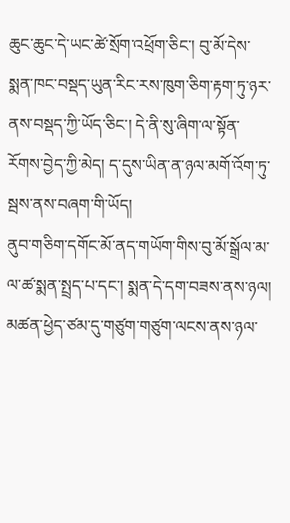ཆུང་ཆུང་དེ་ཡང་ཚེ་སྲོག་འཕྲོག་ཅིང་། བུ་མོ་དེས་སྨན་ཁང་བསྡད་ཡུན་རིང་རས་ཁུག་ཅིག་རྟག་ཏུ་ཉར་ནས་བསྡད་ཀྱི་ཡོད་ཅིང་། དེ་ནི་སུ་ཞིག་ལ་སྟོན་རོགས་བྱེད་ཀྱི་མེད། ད་དུས་ཡིན་ན་ཉལ་མགོ་འོག་ཏུ་སྦས་ནས་བཞག་གི་ཡོད།
ནུབ་གཅིག་དགོང་མོ་ནད་གཡོག་གིས་བུ་མོ་སྒྲོལ་མ་ལ་ཚ་སྨན་སྤྲད་པ་དང་། སྨན་དེ་དག་བཟས་ནས་ཉལ། མཚན་ཕྱེད་ཙམ་དུ་གཙུག་གཙུག་ལངས་ནས་ཉལ་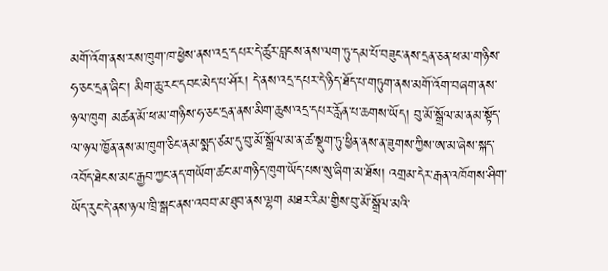མགོ་འོག་ནས་རས་ཁུག་ཁ་ཕྱེས་ནས་འདྲ་དཔར་དེ་ཚུར་བླངས་ནས་ལག་ཏུ་དམ་པོ་བཟུང་ནས་དྲན་ཅན་ཕ་མ་གཉིས་ཧ་ཅང་དྲན་ཞིང་། མིག་ཆུ་རང་དབང་མེད་པ་ཤོར། དེ་ནས་འདྲ་དཔར་དེ་ཉིད་ཐོད་པ་གཏུག་ནས་མགོ་འོག་བཞག་ནས་ཉལ་ཁུག མཚན་མོ་ཕ་མ་གཉིས་ཧ་ཅང་དྲན་ནས་མིག་ཆུས་འདྲ་དཔར་རློན་པ་ཆགས་ཡོད། བུ་མོ་སྒྲོལ་མ་ནམ་སྟོད་ལ་ཉལ་ཁྱོན་ནས་མ་ཁུག་ཅིང་ནམ་སྨད་ཙམ་དུ་བུ་མོ་སྒྲོལ་མ་ན་ཚ་སྡུག་ཏུ་ཕྱིན་ནས་ན་ཟུགས་ཀྱིས་ཨ་མ་ཞེས་སྐད་འབོད་ཐེངས་མང་རྒྱབ་ཀྱང་ནད་གཡོག་ཚང་མ་གཉིད་ཁུག་ཡོད་པས་སུ་ཞིག་མ་ཐོས། འགྲམ་དེར་རྒན་འཁོགས་ཤིག་ཡོད་རུང་དེ་ནས་ཉལ་ཁྲི་སྒང་ནས་འབབ་མ་ཐུབ་ནས་ལྷག མཐར་རིམ་གྱིས་བུ་མོ་སྒྲོལ་མའི་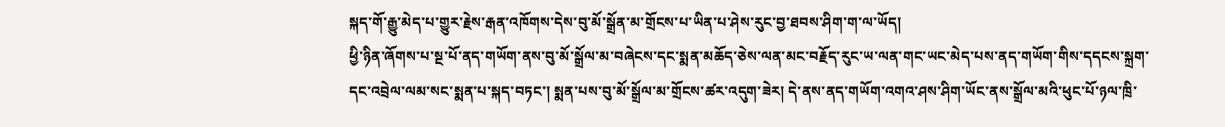སྐད་གོ་རྒྱུ་མེད་པ་གྱུར་རྗེས་རྒན་འཁོགས་དེས་བུ་མོ་སྒྲོན་མ་གྲོངས་པ་ཡིན་པ་ཤེས་རུང་བྱ་ཐབས་ཤིག་ག་ལ་ཡོད།
ཕྱི་ཉིན་ཞོགས་པ་སྔ་པོ་ནད་གཡོག་ནས་བུ་མོ་སྒྲོལ་མ་བཞེངས་དང་སྨན་མཆོད་ཅེས་ལན་མང་བརྗོད་རུང་ཡ་ལན་གང་ཡང་མེད་པས་ནད་གཡོག་གིས་དདངས་སྐྲག་དང་འབྲེལ་ལམ་སང་སྨན་པ་སྐད་བཏང་། སྨན་པས་བུ་མོ་སྒྲོལ་མ་གྲོངས་ཚར་འདུག་ཟེར། དེ་ནས་ནད་གཡོག་འགའ་ཤས་ཤིག་ཡོང་ནས་སྒྲོལ་མའི་ཕུང་པོ་ཉལ་ཁྲི་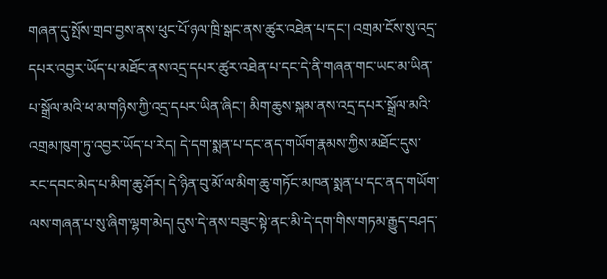གཞན་དུ་སྤོས་གྲབ་བྱས་ནས་ཕུང་པོ་ཉལ་ཁྲི་སྒང་ནས་ཚུར་འཐེན་པ་དང་། འགྲམ་ངོས་སུ་འདྲ་དཔར་འབྱར་ཡོད་པ་མཐོང་ནས་འདྲ་དཔར་ཚུར་འཐེན་པ་དང་དེ་ནི་གཞན་གང་ཡང་མ་ཡིན་པ་སྒྲོལ་མའི་ཕ་མ་གཉིས་ཀྱི་འདྲ་དཔར་ཡིན་ཞིང་། མིག་ཆུས་སྐམ་ནས་འདྲ་དཔར་སྒྲོལ་མའི་འགྲམ་ཁུག་ཏུ་འབྱར་ཡོད་པ་རེད། དེ་དག་སྨན་པ་དང་ནད་གཡོག་རྣམས་ཀྱིས་མཐོང་དུས་རང་དབང་མེད་པ་མིག་ཆུ་ཤོར། དེ་ཉིན་བུ་མོ་ལ་མིག་ཆུ་གཏོང་མཁན་སྨན་པ་དང་ནད་གཡོག་ལས་གཞན་པ་སུ་ཞིག་ལྷག་མེད། དུས་དེ་ནས་བཟུང་སྟེ་ནང་མི་དེ་དག་གིས་གཏམ་རྒྱུད་བཤད་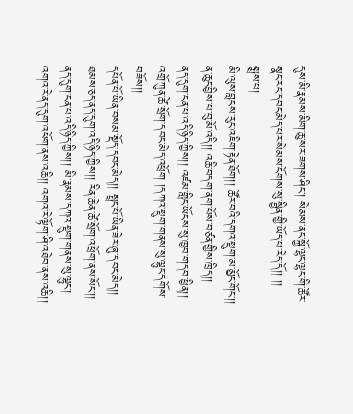དུས་མི་རྣམས་མིག་ཆུ་སར་ཟགས་ཤིང་། སེམས་ནང་སྐྱོ་ལྷང་ལྷང་གི་ཚོར་སྣང་རང་དབང་མེད་པར་སེམས་ངོགས་སུ་སྦྱིན་གྱི་ཡོད་པ་རེད་དོ།། །།
སྨྲས་པ།
མི་ལུས་བླངས་རུང་འཇིག་རྟེན་ཐོག།། ཚོར་བའི་དགའ་སྡུག་མ་མྱོང་གོང་།།
ན་ཆུང་བྱིས་པ་བུ་མོ་འདི།། འཆི་བདག་ནག་པོས་བཙན་གྱིས་ཁྲིད།།
ནད་དུག་ངན་པ་འདི་ཉིད་ཀྱིས།། འཛམ་གླིང་ཡོངས་སུ་ཁྱབ་གདབ་ཕྱིན།།
འགྲོ་ཀུན་ཚེ་སྲོག་དབང་མེད་འཕྲོག །དཀའ་སྡུག་གནས་སུ་ལྷུང་དགོས་བཟོས།།
དཔོན་པོ་ཡིན་བསམ་སྡོད་དབང་མེད།། སྤྲང་པོ་ཡིན་ཟེར་ཞུ་དབང་མེད།།
ཐམས་ཅད་ནད་དུག་འདི་ཉིད་ཀྱིས།། རིན་ཆེན་ཚེ་སྲོག་འཕྲོག་ནས་སོང་།།
ནད་དུག་ངན་པ་འདི་ཉིད་ཀྱིས།། མི་རྣམས་དཀའ་སྡུག་གནས་སུ་ལྷུང་།
འགའ་རེ་ནད་དུག་འཕོག་ནས་འཆི།། འགའ་རེ་ལྟོག་ཤི་འཐེབ་ནས་འཆི།།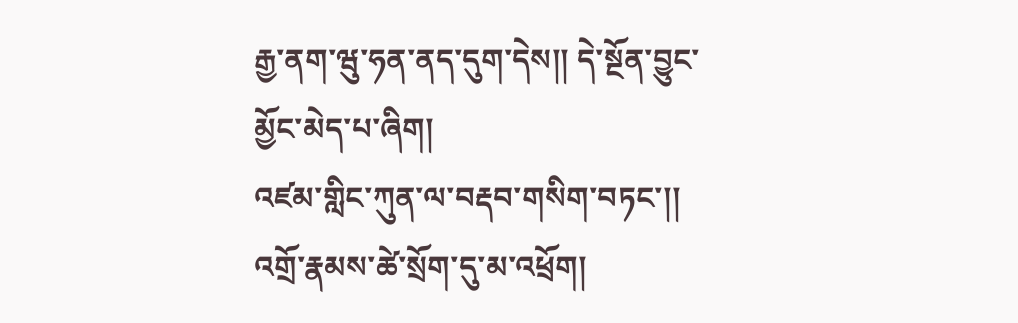རྒྱ་ནག་ཝུ་ཧན་ནད་དུག་དེས།། དེ་སྔོན་བྱུང་མྱོང་མེད་པ་ཞིག།
འཛམ་གླིང་ཀུན་ལ་བརྡབ་གསིག་བཏང་།། འགྲོ་རྣམས་ཚེ་སྲོག་དུ་མ་འཕྲོག།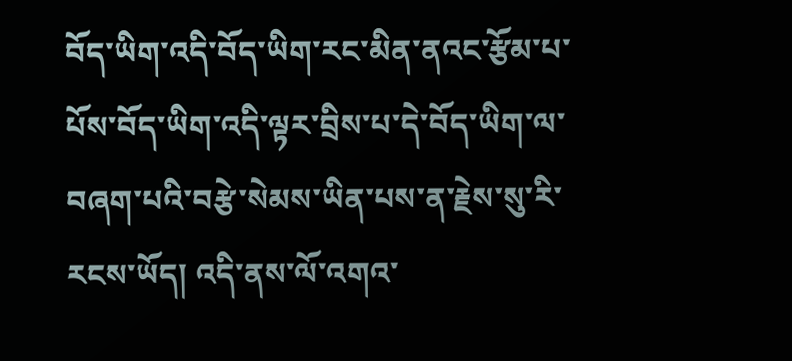བོད་ཡིག་འདི་བོད་ཡིག་རང་མིན་ནའང་རྩོམ་པ་པོས་བོད་ཡིག་འདི་ལྟར་བྲིས་པ་དེ་བོད་ཡིག་ལ་བཞག་པའི་བརྩེ་སེམས་ཡིན་པས་ན་རྗེས་སུ་རི་རངས་ཡོད། འདི་ནས་ལོ་འགའ་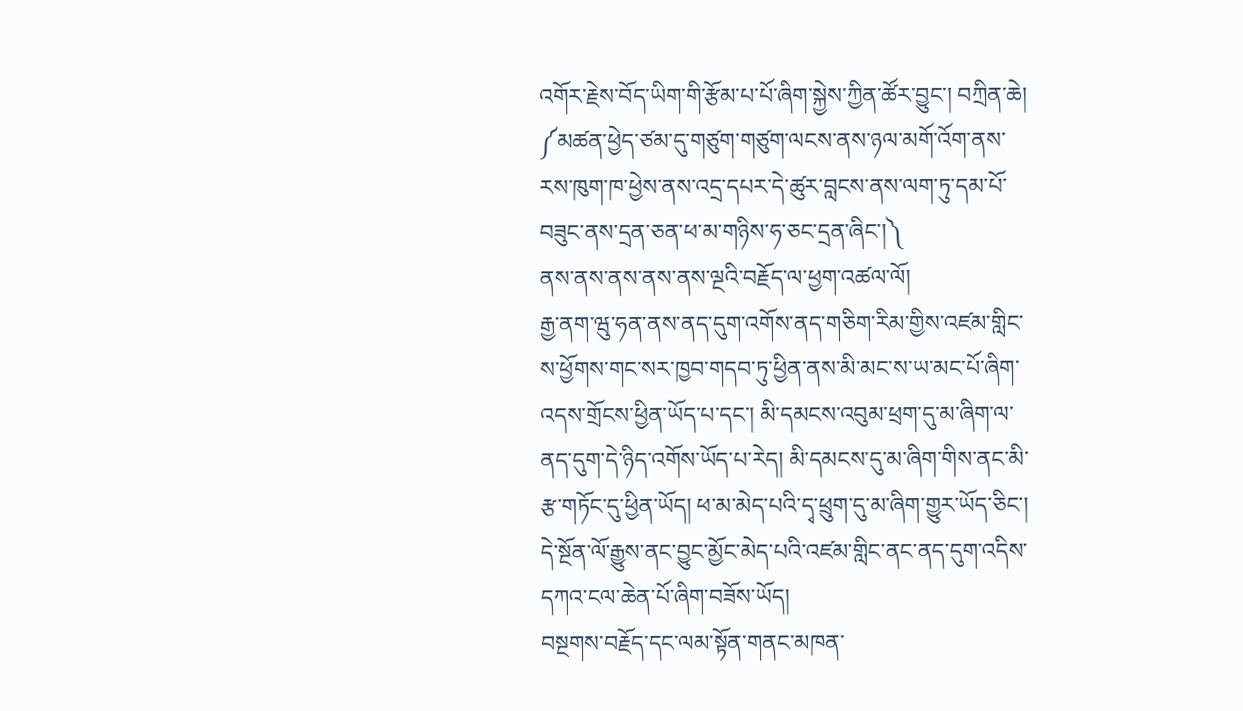འགོར་རྗེས་བོད་ཡིག་གི་རྩོམ་པ་པོ་ཞིག་སྐྱེས་ཀྱིན་ཚོར་བྱུང་། བཀྲིན་ཆེ།
༼མཚན་ཕྱེད་ཙམ་དུ་གཙུག་གཙུག་ལངས་ནས་ཉལ་མགོ་འོག་ནས་རས་ཁུག་ཁ་ཕྱེས་ནས་འདྲ་དཔར་དེ་ཚུར་བླངས་ནས་ལག་ཏུ་དམ་པོ་བཟུང་ནས་དྲན་ཅན་ཕ་མ་གཉིས་ཧ་ཅང་དྲན་ཞིང་།༽
ནས་ནས་ནས་ནས་ནས་ལྔའི་བརྗོད་ལ་ཕྱག་འཚལ་ལོ།
རྒྱ་ནག་ཝུ་ཧན་ནས་ནད་དུག་འགོས་ནད་གཅིག་རིམ་གྱིས་འཛམ་གླིང་ས་ཕྱོགས་གང་སར་ཁྱབ་གདབ་ཏུ་ཕྱིན་ནས་མི་མང་ས་ཡ་མང་པོ་ཞིག་འདས་གྲོངས་ཕྱིན་ཡོད་པ་དང་། མི་དམངས་འབུམ་ཕྲག་དུ་མ་ཞིག་ལ་ནད་དུག་དེ་ཉིད་འགོས་ཡོད་པ་རེད། མི་དམངས་དུ་མ་ཞིག་གིས་ནང་མི་རྩ་གཏོང་དུ་ཕྱིན་ཡོད། ཕ་མ་མེད་པའི་དྭ་ཕྲུག་དུ་མ་ཞིག་གྱུར་ཡོད་ཅིང་། དེ་སྔོན་ལོ་རྒྱུས་ནང་བྱུང་མྱོང་མེད་པའི་འཛམ་གླིང་ནང་ནད་དུག་འདིས་དཀའ་ངལ་ཆེན་པོ་ཞིག་བཟོས་ཡོད།
བསྔགས་བརྗོད་དང་ལམ་སྟོན་གནང་མཁན་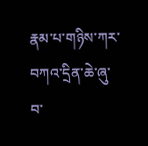རྣམ་པ་གཉིས་ཀར་བཀའ་དྲིན་ཆེ་ཞུ་བ་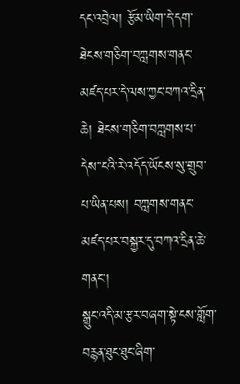དང་འབྲེལ། རྩོམ་ཡིག་དེ་དག་ཐེངས་གཅིག་བཀླགས་གནང་མཛད་པར་དེ་ལས་ཀྱང་བཀའ་དྲིན་ཆེ། ཐེངས་གཅིག་བཀླགས་པ་དེས་་ངའི་རེ་འདོད་ཡོངས་སུ་གྲུབ་པ་ཡིན་པས། བཀླགས་གནང་མཛད་པར་བསྐྱར་དུ་བཀའ་དྲིན་ཆེ་གནང་།
སྒྲུང་འདི་མ་རྩར་བཞག་སྟེ་ངས་གློག་བརྙན་ཐུང་ཐུང་ཞིག་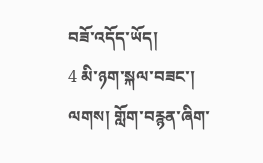བཟོ་འདོད་ཡོད།
4 མི་ཉག་སྐལ་བཟང་། ལགས། གློག་བརྙན་ཞིག་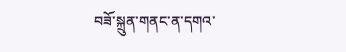བཟོ་སྐྲུན་གནང་ན་དགའ་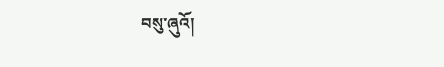བསུ་ཞུའོ།